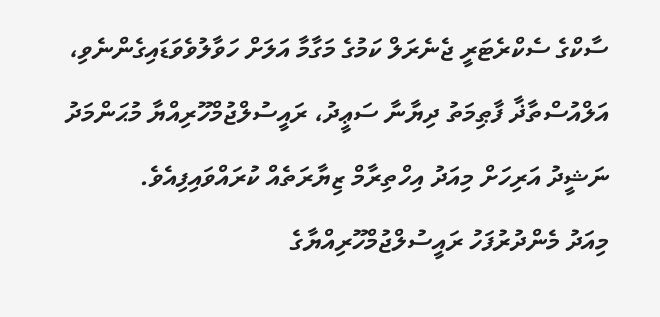ސާކްގެ ސެކްރެޓަރީ ޖެނެރަލް ކަމުގެ މަގާމާ އަލަށް ހަވާލުވެވަޑައިގެންނެވި، އަލްއުސްތާޛާ ފާޠިމަތު ދިޔާނާ ސަޢީދު، ރައީސުލްޖުމްހޫރިއްޔާ މުޙަންމަދު ނަޝީދު އަރިހަށް މިއަދު އިހްތިރާމް ޒިޔާރަތެއް ކުރައްވައިފިއެވެ.
މިއަދު މެންދުރުފަހު ރައީސުލްޖުމްހޫރިއްޔާގެ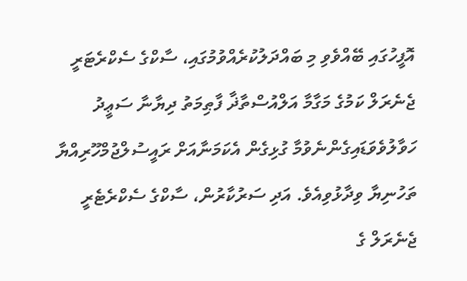އޮފީހުގައި ބޭއްވެވި މި ބައްދަލުކުރެއްވުމުގައި، ސާކްގެ ސެކްރެޓަރީ ޖެނެރަލް ކަމުގެ މަގާމާ އަލްއުސްތާޛާ ފާޠިމަތު ދިޔާނާ ސަޢީދު ހަވާލުވެވަޑައިގެންނެވުމާ ގުޅިގެން އެކަމަނާއަށް ރައީސުލްޖުމްހޫރިއްޔާ ތަހުނިޔާ ވިދާޅުވިއެވެ. އަދި ސަރުކާރުން، ސާކްގެ ސެކްރެޓެރީ ޖެނެރަލް ގެ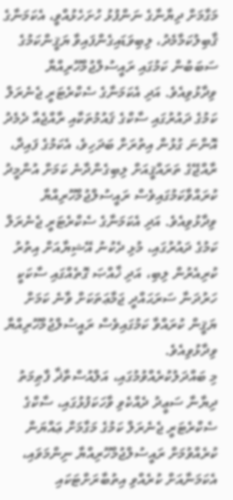މަގާމަށް ދިޔާނާގެ ނަންފުޅު ހުށަހެޅުއްވީ، އެކަމަނާގެ ޤާބިލުކަމާމެދު، ލިބިވަޑައިގެންފައިވާ ޔަޤީންކަމުގެ ސަބަބުން ކަމުގައި ރައީސުލްޖުމްހޫރިއްޔާ ވިދާޅުވިއެވެ. އަދި އެކަމަނާގެ ސެކްރެޓަރީ ޖެނެރަލް ކަމުގެ ދައުރުގައި ސާކްގެ ޤައުމުތަކާއި ރާއްޖެއާ ދެމެދު އޮންނަ ގުޅުން އިތުރަށް ބަދަހިވެ، އެކަމުގެ ފައިދާ، ރާއްޖޭގެ ތަރައްޤީއަށް ލިބިގެންދާނެ ކަމަށް އުންމީދު ކުރައްވާކަމުގައިވެސް ރައީސުލްޖުމްހޫރިއްޔާ ވިދާޅުވިއެވެ. އަދި އެކަމަނާގެ ސެކްރެޓަރީ ޖެނެރަލް ކަމުގެ ދައުރުގައި، މުޅި ދެކުނު އޭޝިޔާއަށް އިތުރު ކުރިއެރުން ލިބި، އަދި ޚާއްޞަ ގޮތެއްގައި ސާކަކީ ހަރުދަނާ ސަރަޙައްދީ ޖަމާޢަތަކަށް ވާނެ ކަމަށް ޔަޤީން ކުރައްވާ ކަމުގައިވެސް ރައީސުލްޖުމްހޫރިއްޔާ ވިދާޅުވިއެވެ.
މި ބައްދަލުކުރެއްވުމުގައި، އަލްއުސްތާޛާ ފާޠިމަތު ދިޔާނާ ސަޢީދު ދެއްކެވި ވާހަކަފުޅުގައި، ސާކްގެ ސެކްރެޓަރީ ޖެނެރަލް ކަމުގެ މަގާމަށް ޢައްޔަން ކުރެއްވުމަށް ރައީސުލްޖުމްހޫރިއްޔާ ނިންމަވައި، އެކަމަނާއަށް ކުރެއްވި އިތުބާރަށްޓަކައި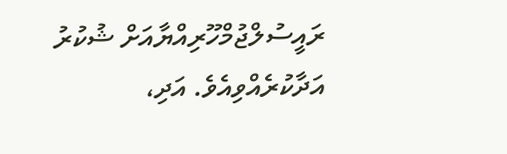ރައީސުލްޖުމްހޫރިއްޔާއަށް ޝުކުރު އަދާކުރެއްވިއެވެ. އަދި،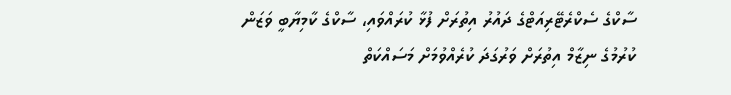ސާކްގެ ސެކްރެޓޭރިއަޓްގެ ދައުރު އިތުރަށް ފުޅާ ކުރައްވައި، ސާކްގެ ކާމިޔާބީ ވަޒަން ކުރުމުގެ ނިޒާމް އިތުރަށް ވަރުގަދަ ކުރެއްވުމަށް މަސައްކަތް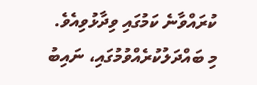ކުރައްވާނެ ކަމުގައި ވިދާޅުވިއެވެ.
މި ބައްދަލުކުރެއްވުމުގައި، ނައިބު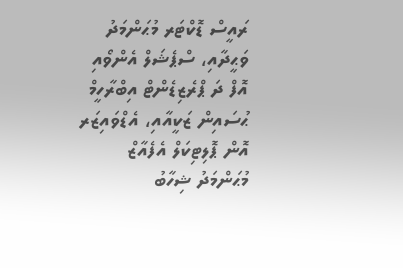ރައީސް ޑޮކްޓަރ މުޙަންމަދު ވަޙީދާއި، ސްޕެޝަލް އެންވޯއި އޮފް ދަ ޕްރެޒިޑެންޓް އިބްރާހީމް ޙުސައިން ޒަކީއާއި، އެޑްވައިޒަރ އޮން ޕޮލިޓިކަލް އެފެއާޒް މުޙަންމަދު ޝިހާބު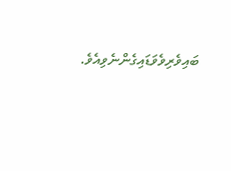ބައިވެރިވެވަޑައިގެންނެވިއެވެ.